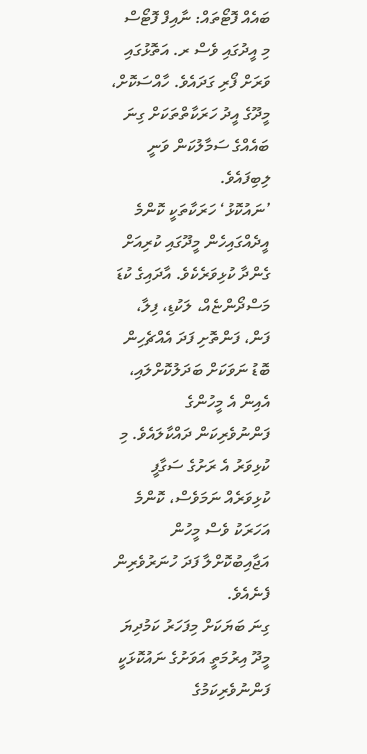ބައެއް ފޮޓޯތައް: ނާއިފް ފޮޓޯސް
މި އީދުގައި ވެސް ރ. އަތޮޅުގައި ވަރަށް ފޯރި ގަދައެވެ. ހާއްސަކޮށް، މީދޫގެ އީދު ހަރަކާތްތަކަށް ގިނަ ބައެއްގެ ސަމާލުކަން ވަނީ ލިބިފައެވެ.
’ނައުކޮޅު‘ ހަރަކާތަކީ ކޮންމެ އީދެއްގައިހެން މީދޫގައި ކުރިއަށް ގެންދާ ކުޅިވަރެކެވެ. އާދައިގެ ކުޑަ މަސްދޯންޏެއް، ލަކުޑި، ފިލާ، ފަން، ފަންތޮށި ފަދަ އެއްޗެހިން ބޮޑު ނަވަކަށް ބަދަލުކޮށްލައި، އެއިން އެ މީހުންގެ ފަންނުވެރިކަން ދައްކާލައެވެ. މި ކުޅިވަރު އެ ރަށުގެ ސަގާފީ ކުޅިވަރެއް ނަމަވެސް، ކޮންމެ އަހަރަކު ވެސް މީހުން އަޖާއިބުކޮށްލާ ފަދަ ހުނަރުވެރިން ފެނެއެވެ.
ގިނަ ބަޔަކަށް މިފަހަރު ކަމުދިޔަ މީދޫ އިރުމަތީ އަވަށުގެ ނައުކޮޅަކީ ފަންނުވެރިކަމުގެ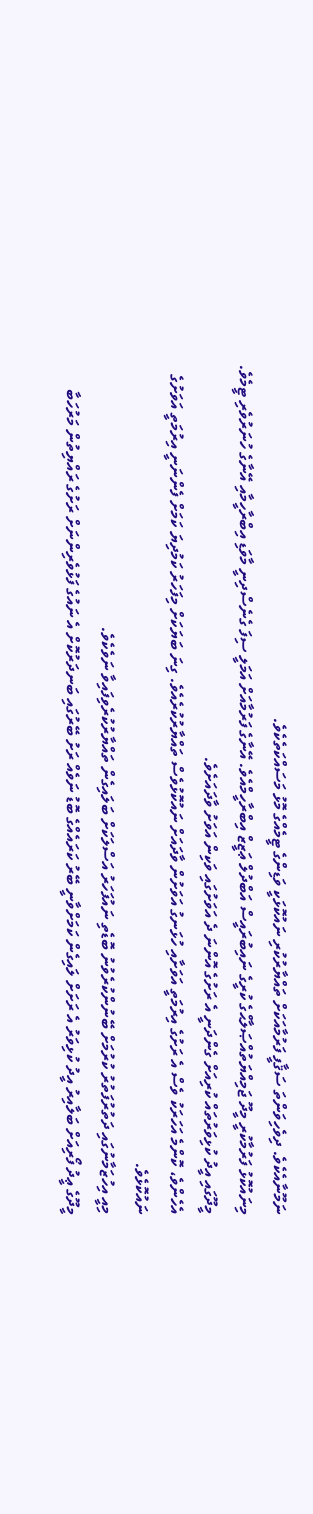ނަމޫނާއެކެވެ. ދިވެހިވަންތަ ސަޤާފީ ފަރުމާއަކަށް ތައްޔާރުކުރި ނައުކޮޅަކީ ވަޑިންގެ ޓީމެއްގެ މޮޅު މަސައްކަތެކެވެ.
މިނައުކޮޅު ފަރުމާކުރީ މީދޫ ޖަމިއްޔަތުއްޞަލާޙްގެ ކުރީގެ ނައިބުރައީސް އަބްދުލް ޢަޒީޒް އިބްރާހީމްއެވެ. އޭނާގެ ފަރުމާއަށް އަމަލީ ސިފަ ގެނެސްދިނީ މާވަޑި އިބްރާހީމާއި އޭނާގެ ހުނަރުވެރި ޓީމެވެ. މީދޫގައި އީދު ކުޅިވަރުތައް ކުރިއަށް ގެންދަނީ އެ ރަށުގެ އޮންނަ ދެ އަވަށުގައި ވަކިން އަވަށު ވާދައަށެވެ.
އެހެންވެ، ކޮންމެ އަހަރަކު ވެސް އެ ރަށުގެ އިރުމަތީ އަވަށާއި ހުޅަނގު އަވަށުން ވާދައަށް ނައުކޮޅުވެސް ތައްޔާރުކުރެއެވެ. ގިނަ ބަޔަކަށް މިފަހަރު ކަމުދިޔަ ކަމަށް ފެންނަނީ އިރުމަތީ އަވަށުގެ ނައުކޮޅެވެ.
މިއީ އިހުޒަމާނުގައި ދަތުރުފަތުރު ކުރުމަށް ބޭނުންކުރެވުނު ބޮޑެތި ނައުފަހަރު އަސްލަކަށް ބަލައިގެން ތައްޔާރުކުރެވިފައިވާ ނަވެކެވެ.
މީދޫގެ ޢީދު ފޯރިއަށް ބަލާއިރު އީދު ކުޅިވަރު އެ ރަށަށް ލައިގެން ކަމަށްވާނީ ބޭރު ކަރައެއްގެ ބޮޑު ނަވެއް ރަށު ބޭރުގައި ބަނދަރުކޮށް އެ ނައުގެ ފަޅުވެރިންނަށް ރަށުގެ ރައްޔިތުން މަރުހަބާ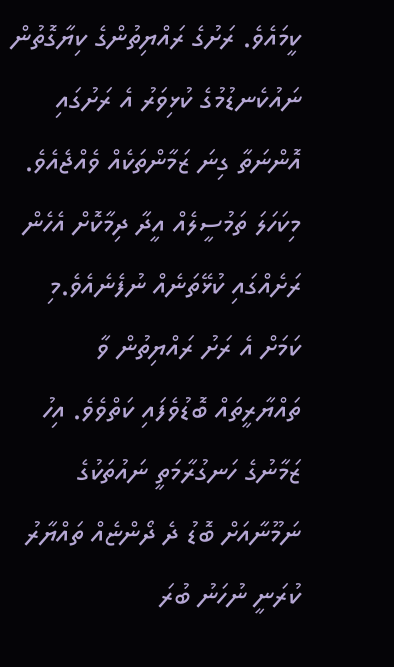ކީމައެވެ. ރަށުގެ ރައްޔިތުންގެ ކިޔާގޮތުން ނައުކެނޑުމުގެ ކުޅިވަރު އެ ރަށުގައި އޮންނަތާ ގިނަ ޒަމާންތަކެއް ވެއްޖެއެވެ. މިކަހަލަ ތަމުސީލެއް އީދާ ދިމާކޮށް އެހެން ރަށެއްގައި ކުޅޭތަނެއް ނުފެނެއެވެ.މި ކަމަށް އެ ރަށު ރައްޔިތުން ވާ ތައްޔާރީތައް ބޮޑުވެފައި ކަތްވެވެ. އިހު ޒަމާނުގެ ހަނގުރާމަތީ ނައުތަކުގެ ނަމޫނާއަށް ބޮޑު ދެ ދޯންޏެއް ތައްޔާރު ކުރަނީ ނުހަނު ބުރަ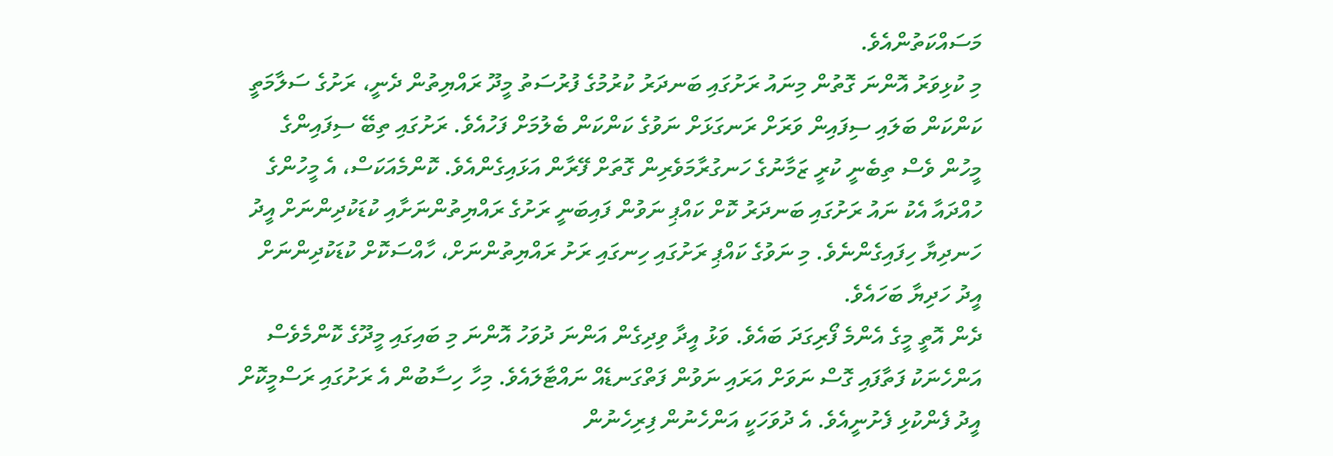މަސައްކަތުންއެވެ.
މި ކުޅިވަރު އޮންނަ ގޮތުން މިނައު ރަށުގައި ބަނދަރު ކުރުމުގެ ފުރުސަތު މީދޫ ރައްޔިތުން ދެނީ، ރަށުގެ ސަލާމަތީ ކަންކަން ބަލައި ސިފައިން ވަރަށް ރަނގަޅަށް ނަވުގެ ކަންކަން ބެލުމަށް ފަހުއެވެ. ރަށުގައި ތިބޭ ސިފައިންގެ މީހުން ވެސް ތިބެނީ ކުރީ ޒަމާނުގެ ހަނގުރާމަވެރިން ގޮތަށް ފޭރާން އަޅައިގެންއެވެ. ކޮންމެއަކަސް، އެ މީހުންގެ ހުއްދައާ އެކު ނައު ރަށުގައި ބަނދަރު ކޮށް ކައްޕި ނަވުން ފައިބަނީ ރަށުގެ ރައްޔިތުންނަށާއި ކުޑަކުދިންނަށް އީދު ހަނދިޔާ ހިފައިގެންނެވެ. މި ނަވުގެ ކައްޕި ރަށުގައި ހިނގައި ރަށު ރައްޔިތުންނަށް، ހާއްސަކޮށް ކުޑަކުދިންނަށް އީދު ހަދިޔާ ބަހައެވެ.
ދެން އޮތީ މީގެ އެންމެ ފޯރިގަދަ ބައެވެ. ވަޅު އީދާ ވިދިގެން އަންނަ ދުވަހު އޮންނަ މި ބައިގައި މީދޫގެ ކޮންމެވެސް އަންހެނަކު ފަތާފައި ގޮސް ނަވަށް އަރައި ނަވުން ފަތްގަނޑެއް ނައްޓާލައެވެ. މިހާ ހިސާބުން އެ ރަށުގައި ރަސްމީކޮށް އީދު ފެންކުޅި ފެށުނީއެވެ. އެ ދުވަހަކީ އަންހެނުން ފިރިހެނުން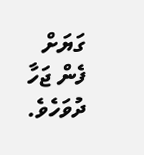ގަޔަށް ފެން ޖަހާ ދުވަހެވެ.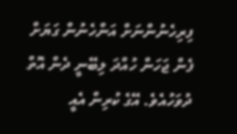ފިރިހެނުންނަށް އަންހެނުން ގަޔަށް ފެން ޖަހަން ހުއްދަ ލިބޭނީ ދެން އޮތް ދުވަހުއެވެ. އޭގެ ކުރިން އެއީ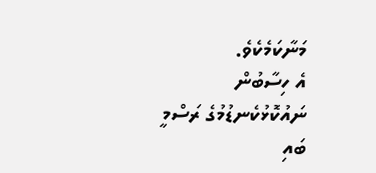މަނާކަމެކެވެ.
އެ ހިސާބުން ނައުކޮޅުކެނޑުމުގެ ރަސްމީ ބައި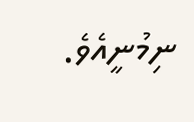ނިމުނީއެވެ.